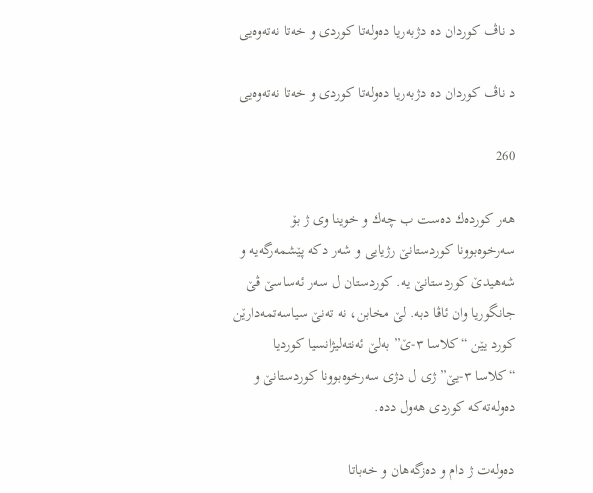د ناڤ كوردان ده‌ دژبه‌ریا ده‌وله‌تا كوردی و خه‌تا نه‌ته‌وه‌یی

د ناڤ كوردان ده‌ دژبه‌ریا ده‌وله‌تا كوردی و خه‌تا نه‌ته‌وه‌یی

260

هه‌ر كورده‌ك ده‌ست ب چه‌ك و خوینا وی ژ بۆ سه‌رخوه‌بوونا كوردستانێ رژیایی و شه‌ر دكه‌ پێشمه‌رگه‌یه‌ و شه‌هیدێ كوردستانێ یه‌. كوردستان ل سه‌ر ئه‌ساسێ ڤێ جانگوریا وان ئاڤا دبه‌. لێ مخابن، نه‌ ته‌نێ سیاسه‌تمه‌دارێن كورد یێن “كلاسا ٣-ێ” به‌لێ ئه‌نته‌لیژانسیا كوردیا “كلاسا ٣-یێ” ژی ل دژی سه‌رخوه‌بوونا كوردستانێ و ده‌وله‌ته‌كه‌ كوردی هه‌ول دده‌.

ده‌وله‌ت ژ دام و ده‌زگه‌هان و خه‌باتا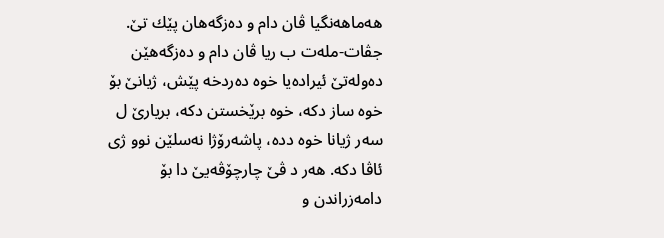هه‌ماهه‌نگیا ڤان دام و ده‌زگه‌هان پێك تێ. جڤات-مله‌ت ب ریا ڤان دام و ده‌زگه‌هێن ده‌وله‌تێ ئیراده‌یا خوه‌ ده‌ردخه‌ پێش، ژیانێ بۆ خوه‌ ساز دكه‌، خوه‌ برێخستن دكه‌، بریارێ ل سه‌ر ژیانا خوه‌ دده‌، پاشه‌رۆژا نه‌سلێن نوو ژی ئاڤا دكه‌. هه‌ر د ڤێ چارچۆڤه‌یێ دا بۆ دامه‌زراندن و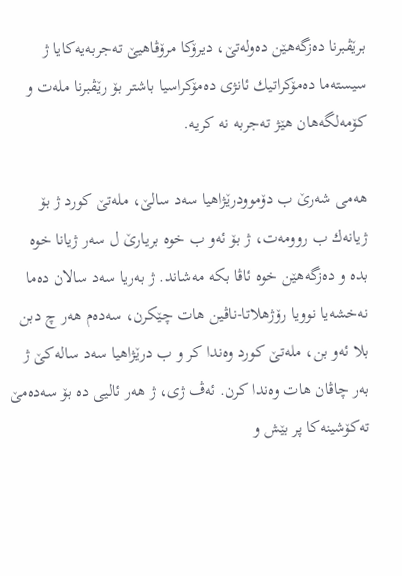برێڤبرنا ده‌زگه‌هێن ده‌وله‌تێ، دیرۆكا مرۆڤاهیێ ته‌جربه‌یه‌كایا ژ سیسته‌ما ده‌مۆكراتیك ئانژی ده‌مۆكراسیا باشتر بۆ رێڤبرنا مله‌ت و كۆمه‌لگه‌هان هێژ ته‌جربه‌ نه‌ كریه‌.

هه‌می شه‌رێ ب دۆموودرێژاهیا سه‌د سالێ، مله‌تێ كورد ژ بۆ ژیانه‌ك ب روومه‌ت، ژ بۆ ئه‌و ب خوه‌ بریارێ ل سه‌ر ژیانا خوه‌ بده‌ و ده‌زگه‌هێن خوه‌ ئاڤا بكه‌ مه‌شاند. ژ به‌ریا سه‌د سالان ده‌ما نه‌خشه‌یا نوویا رۆژهلاتا-ناڤین هات چێكرن، سه‌ده‌م هه‌ر چ دبن بلا ئه‌و بن، مله‌تێ كورد وه‌ندا كر و ب درێژاهیا سه‌د ساله‌كێ ژ به‌ر چاڤان هات وه‌ندا كرن. ئه‌ڤ ژی، ژ هه‌ر ئالیی ده‌ بۆ سه‌ده‌مێ ته‌كۆشینه‌كا پر بێش و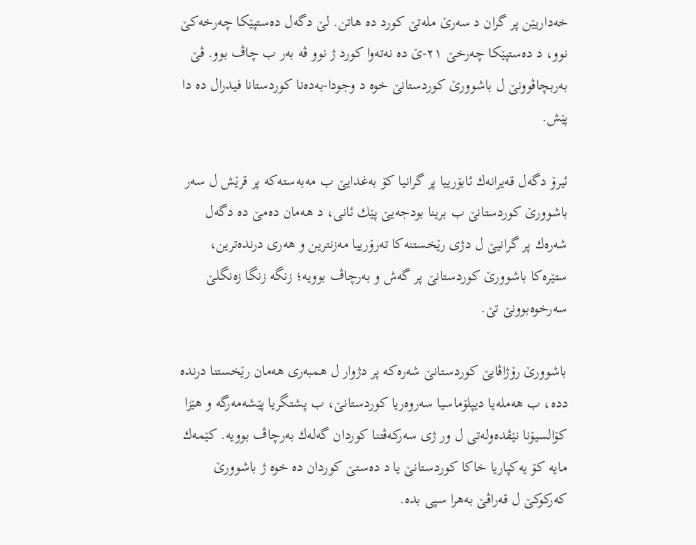خه‌داریێن پر گران د سه‌رێ مله‌تێ كورد ده‌ هاتن. لێ دگه‌ل ده‌ستپێكا چه‌رخه‌كێ نوو، د ده‌ستپێكا چه‌رخێ ٢١-ێ ده‌ نه‌ته‌وا كورد ژ نوو ڤه‌ به‌ر ب چاڤ بوو. ڤێ به‌ربچاڤوونێ ل باشوورێ كوردستانێ خوه‌ د وجودا-به‌ده‌نا كوردستانا فیدرال ده‌ دا پێش.

ئیرۆ دگه‌ل قه‌یرانه‌ك ئابۆرییا پر گرانیا كۆ به‌غدایێ ب مه‌به‌سته‌كه‌ پر قرێش ل سه‌ر باشوورێ كوردستانێ ب برینا بودجه‌یێ پێك ئانی، د هه‌مان ده‌مێ ده‌ دگه‌ل شه‌ره‌ك پر گرانیێ ل دژی رێخستنه‌كا ته‌رۆرییا مه‌زنترین و هه‌ری درنده‌ترین، ستێره‌كا باشوورێ كوردستانێ پر گه‌ش و به‌رچاڤ بوویه‌؛ زنگه‌ زنگا زه‌نگلێ سه‌رخوه‌بوونێ تێ.

باشوورێ رۆژاڤایێ كوردستانێ شه‌ره‌كه‌ پر دژوار ل همبه‌ری هه‌مان رێخستنا درنده‌ دده‌، ب هه‌مله‌یا دیپلۆماسیا سه‌روه‌ریا كوردستانێ، ب پشتگریا پێشه‌مه‌رگه‌ و هێزا كۆالسیۆنا نێڤده‌وله‌تی ل ور ژی سه‌ركه‌ڤتنا كوردان گه‌له‌ك به‌رچاڤ بوویه‌. كێمه‌ك مایه‌ كۆ یه‌كپاریا خاكا كوردستانێ یا د ده‌ستێ كوردان ده‌ خوه‌ ژ باشوورێ كه‌ركوكێ ل قه‌راڤێ به‌هرا سپی بده‌.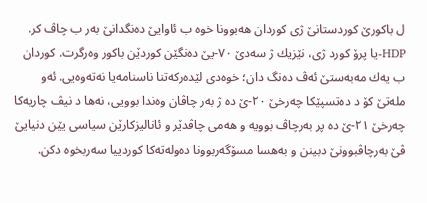ل باكورێ كوردستانێ ژی كوردان هه‌بوونا خوه‌ ب ئاوایێ ده‌نگدانێ به‌ر ب چاڤ كر. HDP-یا پرۆ كورد ژی، نێزیك ژ سه‌دێ ٧٠-یێ ده‌نگێن كوردێن باكور وه‌رگرت. كوردان ب یه‌ك مه‌به‌ستێ ئه‌ڤ ده‌نگ دان؛ خوه‌دی لێده‌ركه‌تنا ناسنامه‌یا نه‌ته‌وه‌یی. ئه‌و مله‌تێ كۆ د ده‌تسپێكا چه‌رخێ ٢٠-ێ ده‌ ژ به‌ر چاڤان وه‌ندا بوویی، نه‌ها د نیڤ چاریه‌كا چه‌رخێ ٢١-ێ ده‌ پر به‌رچاڤ بوویه‌ و هه‌می چاڤدێر و ئانالیزكارێن سیاسی یێن دنیایێ ڤێ به‌رچاڤبوونێ دبینن و به‌هسا مسۆگه‌ربوونا ده‌وله‌ته‌كا كوردییا سه‌ربخوه‌ دكن.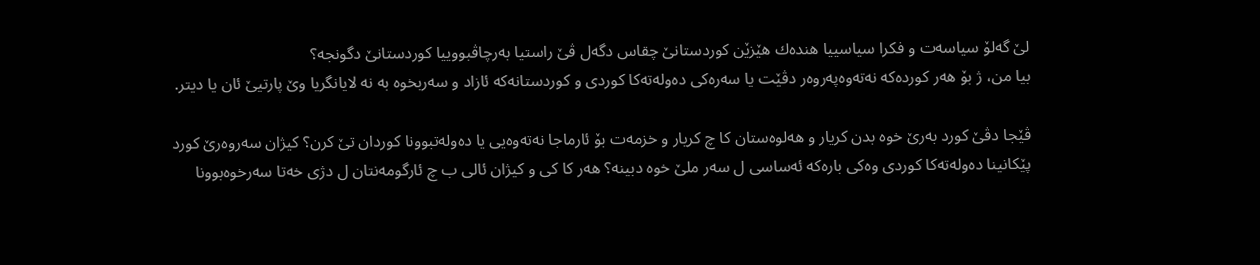لێ گه‌لۆ سیاسه‌ت و فكرا سیاسییا هنده‌ك هێزێن كوردستانێ چقاس دگه‌ل ڤێ راستیا به‌رچاڤبووییا كوردستانێ دگونجه‌؟
بیا من، ژ بۆ هه‌ر كورده‌كه‌ نه‌ته‌وه‌په‌روه‌ر دڤێت یا سه‌ره‌كی ده‌وله‌ته‌كا كوردی و كوردستانه‌كه‌ ئازاد و سه‌ربخوه‌ به‌ نه‌ لایانگریا وێ پارتیێ ئان یا دیتر.

ڤێجا دڤێ كورد به‌رێ خوه‌ بدن كریار و هه‌لوه‌ستان كا چ كریار و خزمه‌ت بۆ ئارماجا نه‌ته‌وه‌یی یا ده‌وله‌تبوونا كوردان تێ كرن؟ كیژان سه‌روه‌رێ كورد پێكانینا ده‌وله‌ته‌كا كوردی وه‌كی باره‌كه‌ ئه‌ساسی ل سه‌ر ملێ خوه‌ دبینه‌؟ هه‌ر كا كی و كیژان ئالی ب چ ئارگومه‌نتان ل دژی خه‌تا سه‌رخوه‌بوونا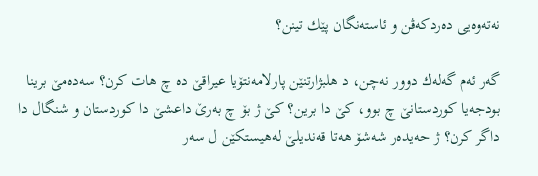نه‌ته‌وه‌یی ده‌ردكه‌ڤن و ئاسته‌نگان پێك تینن؟

گه‌ر ئه‌م گه‌له‌ك دوور نه‌چن، د هلبژارتنێن پارلامه‌نتۆیا عیراقێ ده‌ چ هات كرن؟ سه‌ده‌مێ برینا بودجه‌یا كوردستانێ چ بوو، كێ دا برین؟ كێ ژ بۆ چ به‌رێ داعشێ دا كوردستان و شنگال دا داگر كرن؟ ژ حه‌یده‌ر شه‌شۆ هه‌تا قه‌ندیلێ له‌هیستكێن ل سه‌ر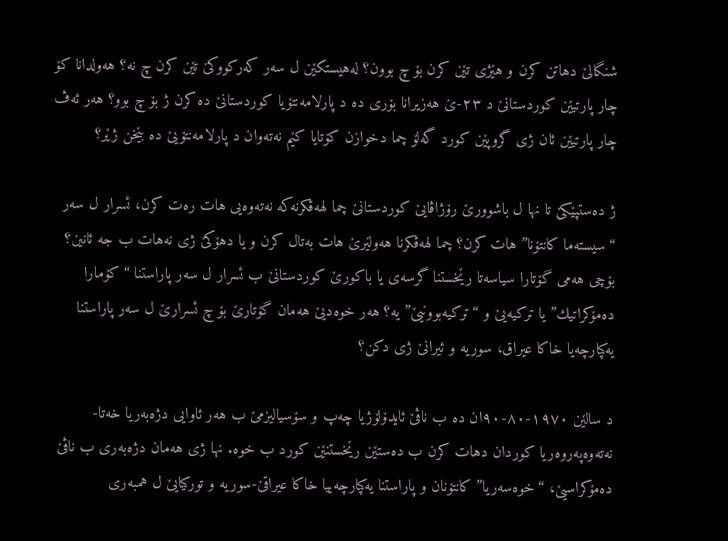شنگالێ دهاتن كرن و هێژی تێن كرن بۆ چ بوون؟ له‌هیستكێن ل سه‌ر كه‌ركووكێ تێن كرن چ نه‌؟ هه‌ولدانا كۆ چار پارتیێن كوردستانێ د ٢٣-ێ هه‌زیرانا بۆری ده‌ د پارلامه‌نتۆیا كوردستانێ ده‌ كرن ژ بۆ چ بوو؟ هه‌ر ئه‌ڤ چار پارتیێن ئان ژی گروپێن كورد گه‌لۆ چما دخوازن كۆتایا كێم نه‌ته‌وان د پارلامه‌نتۆیێ ده‌ بێخن ژێر؟

ژ ده‌ستپێكێ تا نها ل باشوورێ رۆژاڤایێ كوردستانێ چما لهه‌ڤكرنه‌كه‌ نه‌ته‌وه‌یی هات ره‌ت كرن، ئسرار ل سه‌ر “سیسته‌ما كانتۆنا” هات كرن؟ چما لهه‌ڤكرنا هه‌ولێرێ هات به‌تال كرن و یا دهۆكێ ژی نه‌هات ب جه ئانین؟ بۆچی هه‌می گۆتارا سیاسه‌تا رێخستنا گرسه‌ی یا باكورێ كوردستانێ ب ئسرار ل سه‌ر پاراستنا “كۆمارا ده‌مۆكراتیك”یا تركیه‌یێ و “تركیه‌بوونیێ”یه‌؟ هه‌ر خوه‌دیێ هه‌مان گۆتارێ بۆ چ ئسرارێ ل سه‌ر پاراستنا یه‌كپارچه‌یا خاكا عیراق، سوریه‌ و ئیرانێ ژی دكن؟

د سالێن ١٩٧٠-٨٠-٩٠ان ده‌ ب ناڤێ ئایدۆلۆژیا چه‌پ و سۆسیالیزمێ ب هه‌ر ئاوایی دژه‌به‌ریا خه‌تا-نه‌ته‌وه‌په‌روه‌ریا كوردان دهات كرن ب ده‌ستێن رێخستنێن كورد ب خوه‌. نها ژی هه‌مان دژه‌به‌ری ب ناڤێ ده‌مۆكراسیێ، “خوه‌سه‌ریا” كانتۆنان و پاراستنا یه‌كپارچه‌ییا خاكا عیراقێ-سوریه‌ و توركیایێ ل همبه‌ری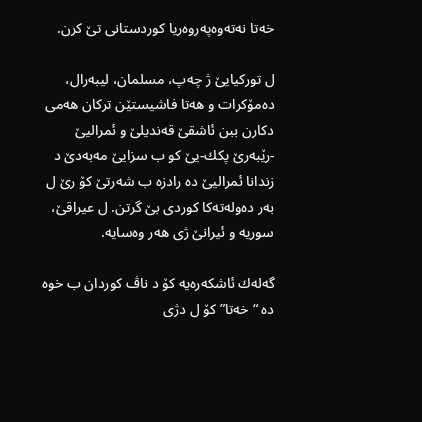خه‌تا نه‌ته‌وه‌په‌روه‌ریا كوردستانی تێ كرن.

ل توركیایێ ژ چه‌پ، مسلمان، لیبه‌رال، ده‌مۆكرات و هه‌تا فاشیستێن تركان هه‌می دكارن ببن ئاشقێ قه‌ندیلێ و ئمرالیێ -رێبه‌رێ پكك-یێ كو ب سزایێ مه‌به‌دێ د زندانا ئمرالیێ ده‌ رادزه‌ ب شه‌رتێ كۆ رێ ل به‌ر ده‌وله‌ته‌كا كوردی بێ گرتن. ل عیراقێ، سوریه‌ و ئیرانێ ژی هه‌ر وه‌سایه‌.

گه‌له‌ك ئاشكه‌ره‌یه‌ كۆ د ناڤ كوردان ب خوه‌ ده‌ “خه‌تا” كۆ ل دژی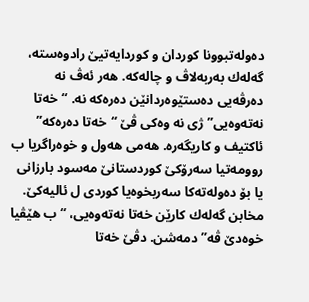ده‌وله‌تبوونا كوردان و كوردایه‌تیێ رادوه‌سته‌، گه‌له‌ك به‌ربه‌لاڤ و چاله‌كه‌. هه‌ر ئه‌ڤ نه‌ ده‌رڤه‌یی ده‌ستێوه‌ردانێن ده‌ره‌كه‌ نه‌. “خه‌تا نه‌ته‌وه‌یی” ژی نه‌ وه‌كی ڤێ “خه‌تا ده‌ره‌كه‌” ئاكتیف و كاریگه‌ره‌. هه‌می هه‌ول و خوه‌راگریا ب روومه‌تیا سه‌رۆكێ كوردستانێ مه‌سود بارزانی یا بۆ ده‌وله‌ته‌كا سه‌ربخوه‌یا كوردی ل ئالیه‌كێ. مخابن گه‌له‌ك كارێن خه‌تا نه‌ته‌وه‌یی، “ب هێڤیا خوه‌دێ ڤه‌” دمه‌شن. دڤێ خه‌تا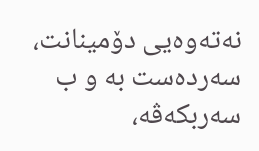نه‌ته‌وه‌یی دۆمینانت، سه‌رده‌ست به‌ و ب سه‌ربكه‌ڤه‌،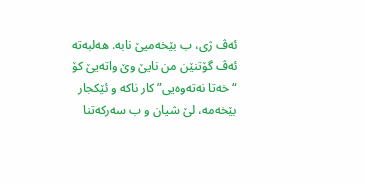ئه‌ڤ ژی، ب بێخه‌میێ نابه‌. هه‌لبه‌ته‌ ئه‌ڤ گۆتنێن من نایێ وێ واته‌یێ كۆ “خه‌تا نه‌ته‌وه‌یی” كار ناكه‌ و ئێكجار بێخه‌مه‌، لێ شیان و ب سه‌ركه‌تنا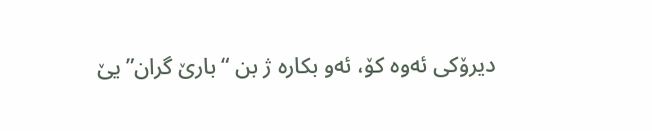دیرۆكی ئه‌وه‌ كۆ، ئه‌و بكاره‌ ژ بن “بارێ گران”یێ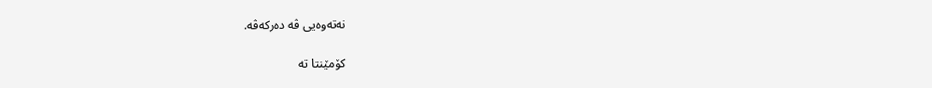نه‌ته‌وه‌یی ڤه‌ ده‌ركه‌ڤه‌.

کۆمێنتا تە